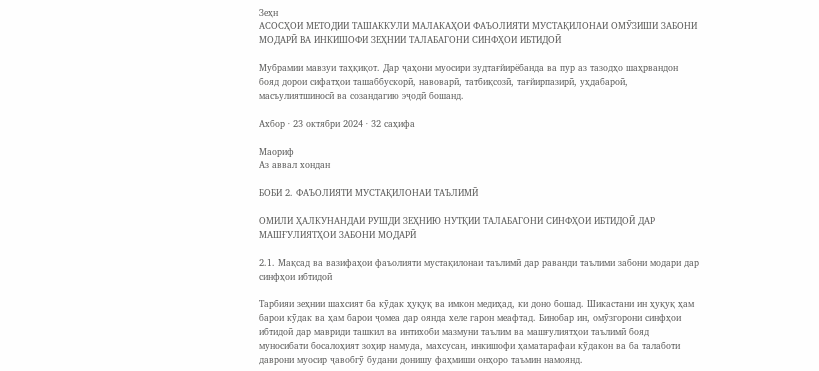Зеҳн
АСОСҲОИ МЕТОДИИ ТАШАККУЛИ МАЛАКАҲОИ ФАЪОЛИЯТИ МУСТАҚИЛОНАИ ОМӮЗИШИ ЗАБОНИ МОДАРӢ ВА ИНКИШОФИ ЗЕҲНИИ ТАЛАБАГОНИ СИНФҲОИ ИБТИДОӢ

Мубрамии мавзуи таҳқиқот. Дар ҷаҳони муосири зудтағйирёбанда ва пур аз тазодҳо шаҳрвандон бояд дорои сифатҳои ташаббускорӣ, навоварӣ, татбиқсозӣ, тағйирпазирӣ, уҳдабароӣ, масъулиятшиносӣ ва созандагию эҷодӣ бошанд.

Ахбор · 23 октябри 2024 · 32 саҳифа

Маориф
Аз аввал хондан

БОБИ 2. ФАЪОЛИЯТИ МУСТАҚИЛОНАИ ТАЪЛИМӢ

ОМИЛИ ҲАЛКУНАНДАИ РУШДИ ЗЕҲНИЮ НУТҚИИ ТАЛАБАГОНИ СИНФҲОИ ИБТИДОӢ ДАР МАШҒУЛИЯТҲОИ ЗАБОНИ МОДАРӢ

2.1. Мақсад ва вазифаҳои фаъолияти мустақилонаи таълимӣ дар раванди таълими забони модари дар синфҳои ибтидоӣ

Тарбияи зеҳнии шахсият ба кӯдак ҳуқуқ ва имкон медиҳад, ки доно бошад. Шикастани ин ҳуқуқ ҳам барои кӯдак ва ҳам барои ҷомеа дар оянда хеле гарон меафтад. Бинобар ин, омӯзгорони синфҳои ибтидоӣ дар мавриди ташкил ва интихоби мазмуни таълим ва машғулиятҳои таълимӣ бояд муносибати босалоҳият зоҳир намуда, махсусан, инкишофи ҳаматарафаи кӯдакон ва ба талаботи даврони муосир ҷавобгӯ будани донишу фаҳмиши онҳоро таъмин намоянд.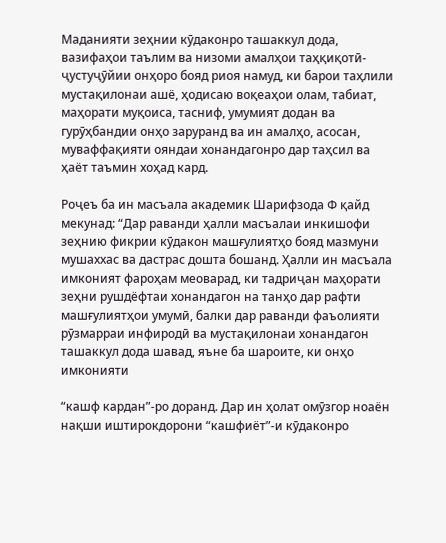Маданияти зеҳнии кӯдаконро ташаккул дода, вазифаҳои таълим ва низоми амалҳои таҳқиқотӣ-ҷустуҷӯйии онҳоро бояд риоя намуд, ки барои таҳлили мустақилонаи ашё, ҳодисаю воқеаҳои олам, табиат, маҳорати муқоиса, тасниф, умумият додан ва гурӯҳбандии онҳо заруранд ва ин амалҳо, асосан, муваффақияти ояндаи хонандагонро дар таҳсил ва ҳаёт таъмин хоҳад кард.

Роҷеъ ба ин масъала академик Шарифзода Ф қайд мекунад: “Дар раванди ҳалли масъалаи инкишофи зеҳнию фикрии кӯдакон машғулиятҳо бояд мазмуни мушаххас ва дастрас дошта бошанд. Ҳалли ин масъала имконият фароҳам меоварад, ки тадриҷан маҳорати зеҳни рушдёфтаи хонандагон на танҳо дар рафти машғулиятҳои умумӣ, балки дар раванди фаъолияти рӯзмарраи инфиродӣ ва мустақилонаи хонандагон ташаккул дода шавад, яъне ба шароите, ки онҳо имконияти

“кашф кардан”-ро доранд. Дар ин ҳолат омӯзгор ноаён нақши иштирокдорони “кашфиёт”-и кӯдаконро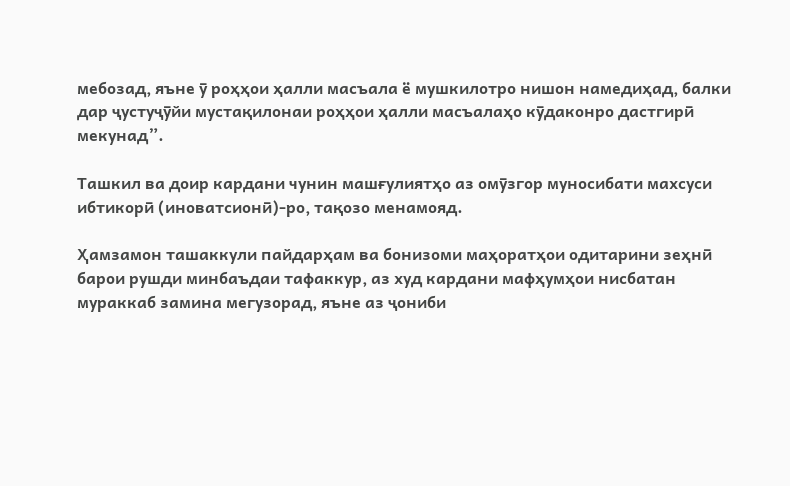мебозад, яъне ӯ роҳҳои ҳалли масъала ё мушкилотро нишон намедиҳад, балки дар ҷустуҷӯйи мустақилонаи роҳҳои ҳалли масъалаҳо кӯдаконро дастгирӣ мекунад”.

Ташкил ва доир кардани чунин машғулиятҳо аз омӯзгор муносибати махсуси ибтикорӣ (иноватсионӣ)-ро, тақозо менамояд.

Ҳамзамон ташаккули пайдарҳам ва бонизоми маҳоратҳои одитарини зеҳнӣ барои рушди минбаъдаи тафаккур, аз худ кардани мафҳумҳои нисбатан мураккаб замина мегузорад, яъне аз ҷониби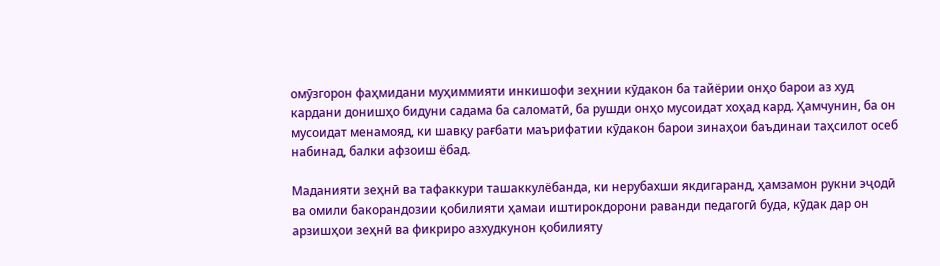омӯзгорон фаҳмидани муҳиммияти инкишофи зеҳнии кӯдакон ба тайёрии онҳо барои аз худ кардани донишҳо бидуни садама ба саломатӣ, ба рушди онҳо мусоидат хоҳад кард. Ҳамчунин, ба он мусоидат менамояд, ки шавқу рағбати маърифатии кӯдакон барои зинаҳои баъдинаи таҳсилот осеб набинад, балки афзоиш ёбад.

Маданияти зеҳнӣ ва тафаккури ташаккулёбанда, ки нерубахши якдигаранд, ҳамзамон рукни эҷодӣ ва омили бакорандозии қобилияти ҳамаи иштирокдорони раванди педагогӣ буда, кӯдак дар он арзишҳои зеҳнӣ ва фикриро азхудкунон қобилияту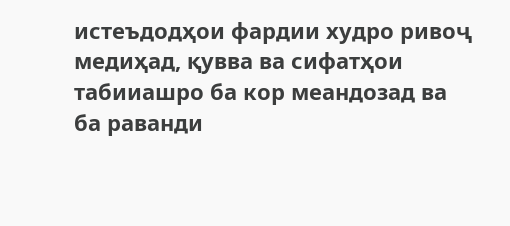истеъдодҳои фардии худро ривоҷ медиҳад, қувва ва сифатҳои табииашро ба кор меандозад ва ба раванди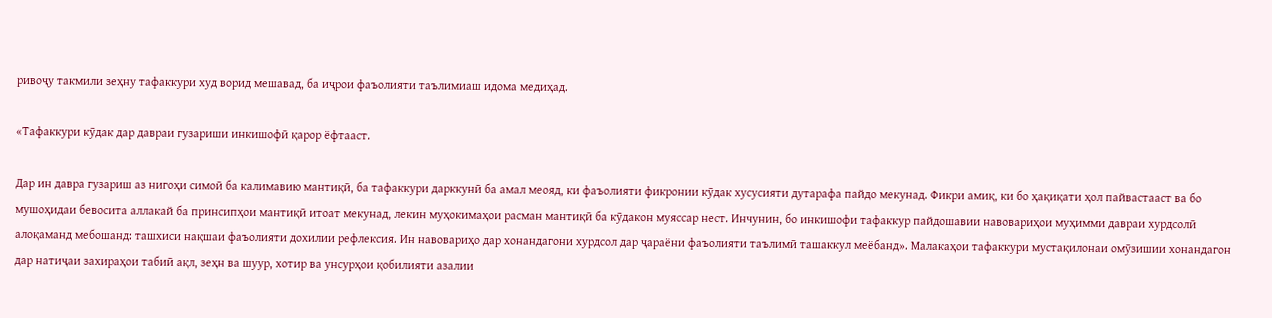ривоҷу такмили зеҳну тафаккури худ ворид мешавад, ба иҷрои фаъолияти таълимиаш идома медиҳад.

«Тафаккури кӯдак дар давраи гузариши инкишофӣ қарор ёфтааст.

Дар ин давра гузариш аз нигоҳи симоӣ ба калимавию мантиқӣ, ба тафаккури дарккунӣ ба амал меояд, ки фаъолияти фикронии кӯдак хусусияти дутарафа пайдо мекунад. Фикри амиқ, ки бо ҳақиқати ҳол пайвастааст ва бо мушоҳидаи бевосита аллакай ба принсипҳои мантиқӣ итоат мекунад, лекин муҳокимаҳои расман мантиқӣ ба кӯдакон муяссар нест. Инчунин, бо инкишофи тафаккур пайдошавии навовариҳои муҳимми давраи хурдсолӣ алоқаманд мебошанд: ташхиси нақшаи фаъолияти дохилии рефлексия. Ин навовариҳо дар хонандагони хурдсол дар ҷараёни фаъолияти таълимӣ ташаккул меёбанд». Малакаҳои тафаккури мустақилонаи омӯзишии хонандагон дар натиҷаи захираҳои табиӣ ақл, зеҳн ва шуур, хотир ва унсурҳои қобилияти азалии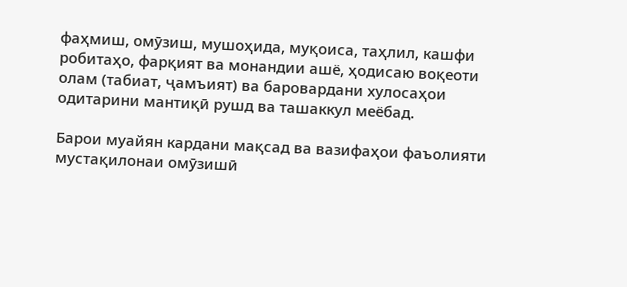фаҳмиш, омӯзиш, мушоҳида, муқоиса, таҳлил, кашфи робитаҳо, фарқият ва монандии ашё, ҳодисаю воқеоти олам (табиат, ҷамъият) ва баровардани хулосаҳои одитарини мантиқӣ рушд ва ташаккул меёбад.

Барои муайян кардани мақсад ва вазифаҳои фаъолияти мустақилонаи омӯзишӣ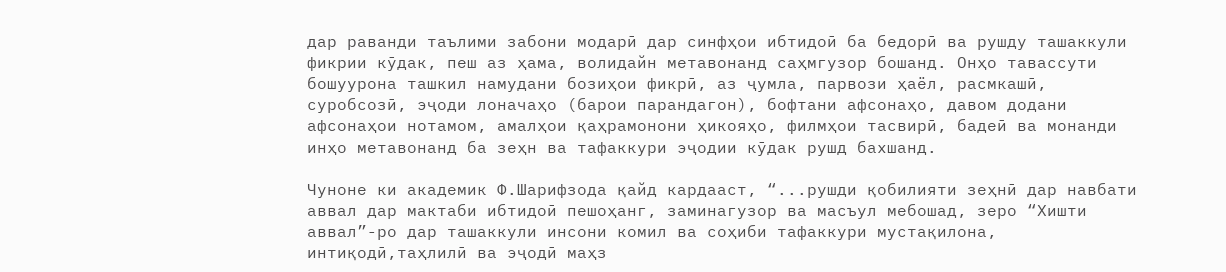дар раванди таълими забони модарӣ дар синфҳои ибтидоӣ ба бедорӣ ва рушду ташаккули фикрии кӯдак, пеш аз ҳама, волидайн метавонанд саҳмгузор бошанд. Онҳо тавассути бошуурона ташкил намудани бозиҳои фикрӣ, аз ҷумла, парвози ҳаёл, расмкашӣ, суробсозӣ, эҷоди лоначаҳо (барои парандагон), бофтани афсонаҳо, давом додани афсонаҳои нотамом, амалҳои қаҳрамонони ҳикояҳо, филмҳои тасвирӣ, бадеӣ ва монанди инҳо метавонанд ба зеҳн ва тафаккури эҷодии кӯдак рушд бахшанд.

Чуноне ки академик Ф.Шарифзода қайд кардааст, “...рушди қобилияти зеҳнӣ дар навбати аввал дар мактаби ибтидоӣ пешоҳанг, заминагузор ва масъул мебошад, зеро “Хишти аввал”-ро дар ташаккули инсони комил ва соҳиби тафаккури мустақилона, интиқодӣ,таҳлилӣ ва эҷодӣ маҳз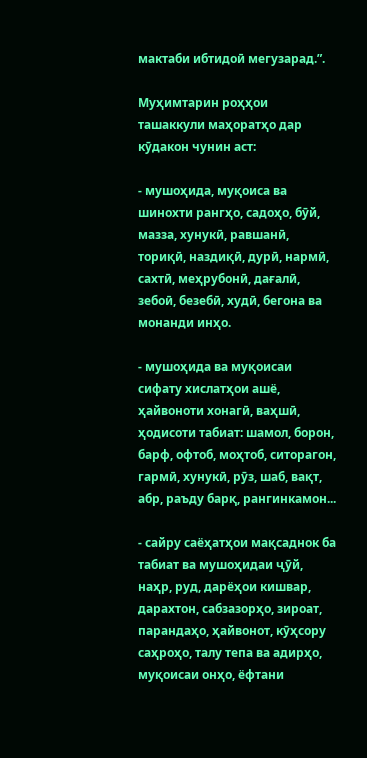мактаби ибтидоӣ мегузарад.”.

Муҳимтарин роҳҳои ташаккули маҳоратҳо дар кӯдакон чунин аст:

- мушоҳида, муқоиса ва шинохти рангҳо, садоҳо, бӯй, мазза, хунукӣ, равшанӣ, ториқӣ, наздиқӣ, дурӣ, нармӣ, сахтӣ, меҳрубонӣ, дағалӣ, зебоӣ, безебӣ, худӣ, бегона ва монанди инҳо.

- мушоҳида ва муқоисаи сифату хислатҳои ашё, ҳайвоноти хонагӣ, ваҳшӣ, ҳодисоти табиат: шамол, борон, барф, офтоб, моҳтоб, ситорагон, гармӣ, хунукӣ, рӯз, шаб, вақт, абр, раъду барқ, рангинкамон...

- сайру саёҳатҳои мақсаднок ба табиат ва мушоҳидаи ҷӯй, наҳр, руд, дарёҳои кишвар, дарахтон, сабзазорҳо, зироат, парандаҳо, ҳайвонот, кӯҳсору саҳроҳо, талу тепа ва адирҳо, муқоисаи онҳо, ёфтани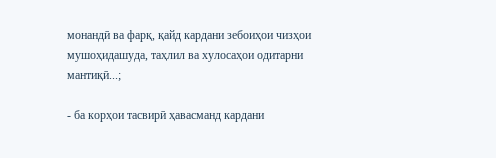монандӣ ва фарқ, қайд кардани зебоиҳои чизҳои мушоҳидашуда, таҳлил ва хулосаҳои одитарни мантиқӣ...;

- ба корҳои тасвирӣ ҳавасманд кардани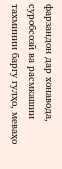фарзандон дар хонавода, суробсозӣ ва расмкашии тахминии баргу гулҳо, меваҳо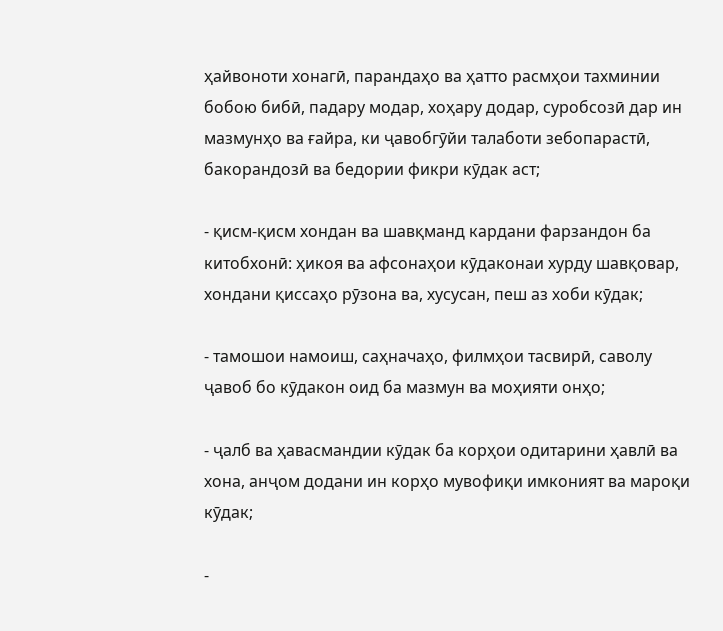ҳайвоноти хонагӣ, парандаҳо ва ҳатто расмҳои тахминии бобою бибӣ, падару модар, хоҳару додар, суробсозӣ дар ин мазмунҳо ва ғайра, ки ҷавобгӯйи талаботи зебопарастӣ, бакорандозӣ ва бедории фикри кӯдак аст;

- қисм-қисм хондан ва шавқманд кардани фарзандон ба китобхонӣ: ҳикоя ва афсонаҳои кӯдаконаи хурду шавқовар, хондани қиссаҳо рӯзона ва, хусусан, пеш аз хоби кӯдак;

- тамошои намоиш, саҳначаҳо, филмҳои тасвирӣ, саволу ҷавоб бо кӯдакон оид ба мазмун ва моҳияти онҳо;

- ҷалб ва ҳавасмандии кӯдак ба корҳои одитарини ҳавлӣ ва хона, анҷом додани ин корҳо мувофиқи имконият ва мароқи кӯдак;

-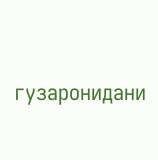гузаронидани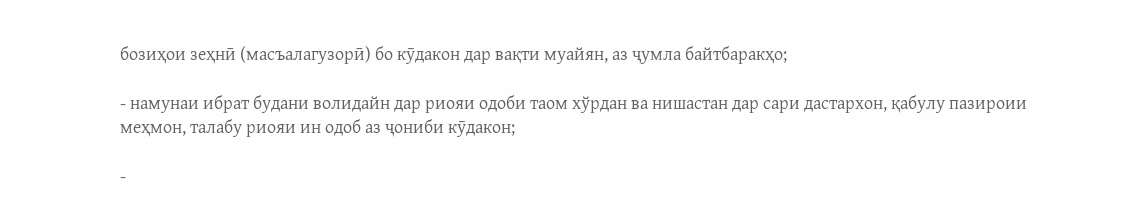бозиҳои зеҳнӣ (масъалагузорӣ) бо кӯдакон дар вақти муайян, аз ҷумла байтбаракҳо;

- намунаи ибрат будани волидайн дар риояи одоби таом хўрдан ва нишастан дар сари дастархон, қабулу пазироии меҳмон, талабу риояи ин одоб аз ҷониби кӯдакон;

-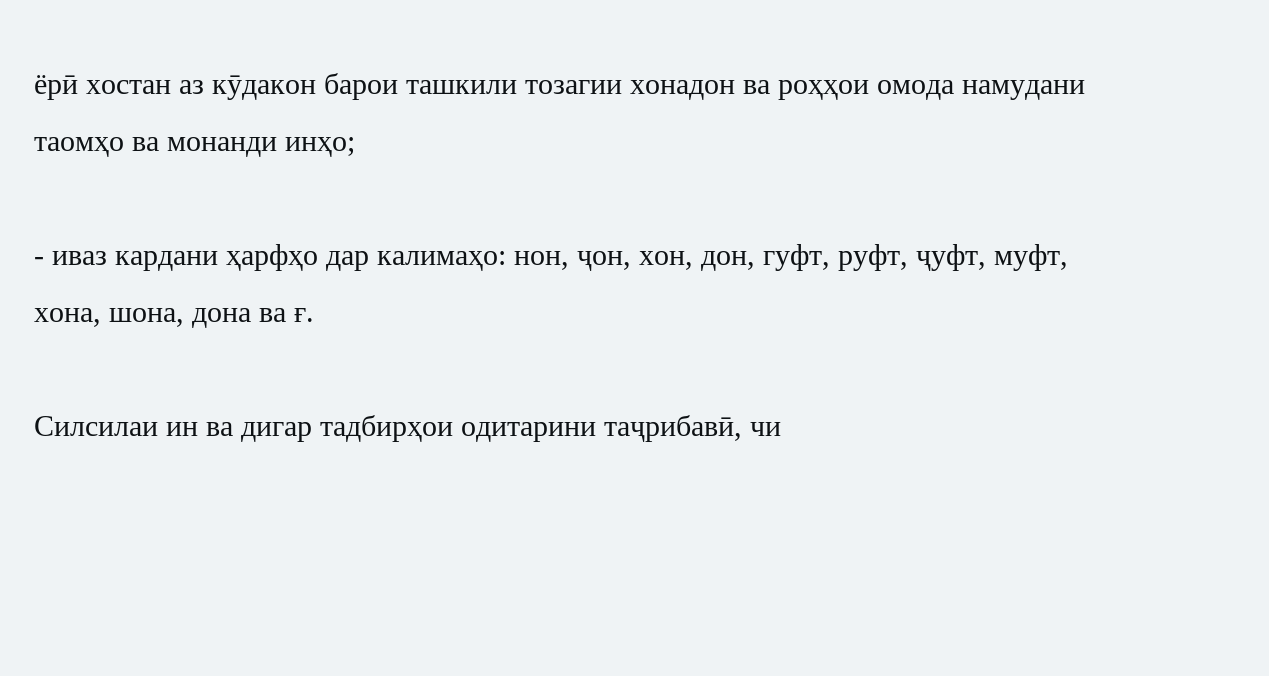ёрӣ хостан аз кӯдакон барои ташкили тозагии хонадон ва роҳҳои омода намудани таомҳо ва монанди инҳо;

- иваз кардани ҳарфҳо дар калимаҳо: нон, ҷон, хон, дон, гуфт, руфт, ҷуфт, муфт, хона, шона, дона ва ғ.

Силсилаи ин ва дигар тадбирҳои одитарини таҷрибавӣ, чи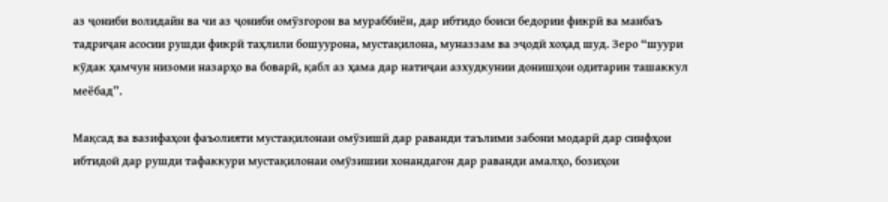аз ҷониби волидайн ва чи аз ҷониби омӯзгорон ва мураббиён, дар ибтидо боиси бедории фикрӣ ва манбаъ тадриҷан асосии рушди фикрӣ таҳлили бошуурона, мустақилона, муназзам ва эҷодӣ хоҳад шуд. Зеро “шуури кӯдак ҳамчун низоми назарҳо ва боварӣ, қабл аз ҳама дар натиҷаи азхудкунии донишҳои одитарин ташаккул меёбад”.

Мақсад ва вазифаҳои фаъолияти мустақилонаи омӯзишӣ дар раванди таълими забони модарӣ дар синфҳои ибтидоӣ дар рушди тафаккури мустақилонаи омӯзишии хонандагон дар раванди амалҳо, бозиҳои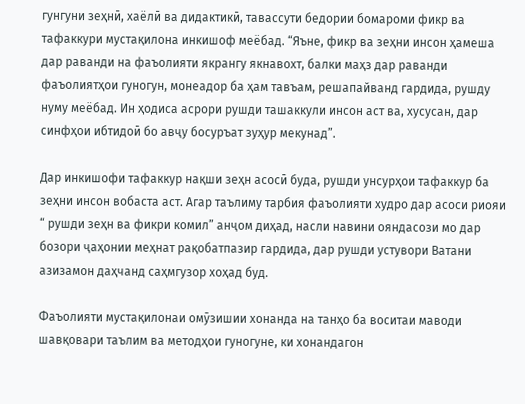гунгуни зеҳнӣ, хаёлӣ ва дидактикӣ, тавассути бедории бомароми фикр ва тафаккури мустақилона инкишоф меёбад. “Яъне, фикр ва зеҳни инсон ҳамеша дар раванди на фаъолияти якрангу якнавохт, балки маҳз дар раванди фаъолиятҳои гуногун, монеадор ба ҳам тавъам, решапайванд гардида, рушду нуму меёбад. Ин ҳодиса асрори рушди ташаккули инсон аст ва, хусусан, дар синфҳои ибтидоӣ бо авҷу босуръат зуҳур мекунад”.

Дар инкишофи тафаккур нақши зеҳн асосӣ буда, рушди унсурҳои тафаккур ба зеҳни инсон вобаста аст. Агар таълиму тарбия фаъолияти худро дар асоси риояи “ рушди зеҳн ва фикри комил” анҷом диҳад, насли навини ояндасози мо дар бозори ҷаҳонии меҳнат рақобатпазир гардида, дар рушди устувори Ватани азизамон даҳчанд саҳмгузор хоҳад буд.

Фаъолияти мустақилонаи омӯзишии хонанда на танҳо ба воситаи маводи шавқовари таълим ва методҳои гуногуне, ки хонандагон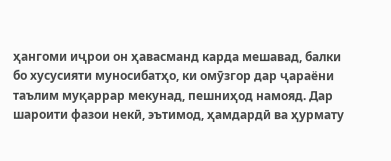ҳангоми иҷрои он ҳавасманд карда мешавад, балки бо хусусияти муносибатҳо, ки омӯзгор дар ҷараёни таълим муқаррар мекунад, пешниҳод намояд. Дар шароити фазои некӣ, эътимод, ҳамдардӣ ва ҳурмату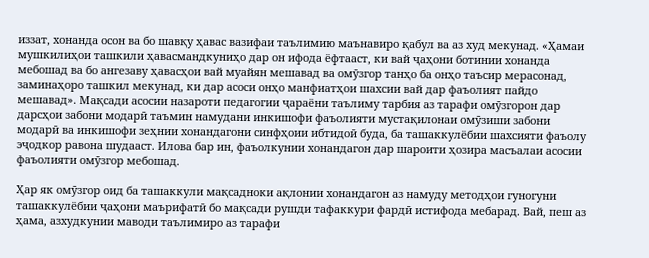иззат, хонанда осон ва бо шавқу ҳавас вазифаи таълимию маънавиро қабул ва аз худ мекунад. «Ҳамаи мушкилиҳои ташкили ҳавасмандкуниҳо дар он ифода ёфтааст, ки вай ҷаҳони ботинии хонанда мебошад ва бо ангезаву ҳавасҳои вай муайян мешавад ва омӯзгор танҳо ба онҳо таъсир мерасонад, заминаҳоро ташкил мекунад, ки дар асоси онҳо манфиатҳои шахсии вай дар фаъолият пайдо мешавад». Мақсади асосии назароти педагогии ҷараёни таълиму тарбия аз тарафи омӯзгорон дар дарсҳои забони модарӣ таъмин намудани инкишофи фаъолияти мустақилонаи омӯзиши забони модарӣ ва инкишофи зеҳнии хонандагони синфҳоии ибтидоӣ буда, ба ташаккулёбии шахсияти фаъолу эҷодкор равона шудааст. Илова бар ин, фаъолкунии хонандагон дар шароити ҳозира масъалаи асосии фаъолияти омӯзгор мебошад.

Ҳар як омӯзгор оид ба ташаккули мақсадноки ақлонии хонандагон аз намуду методҳои гуногуни ташаккулёбии ҷаҳони маърифатӣ бо мақсади рушди тафаккури фардӣ истифода мебарад. Вай, пеш аз ҳама, азхудкунии маводи таълимиро аз тарафи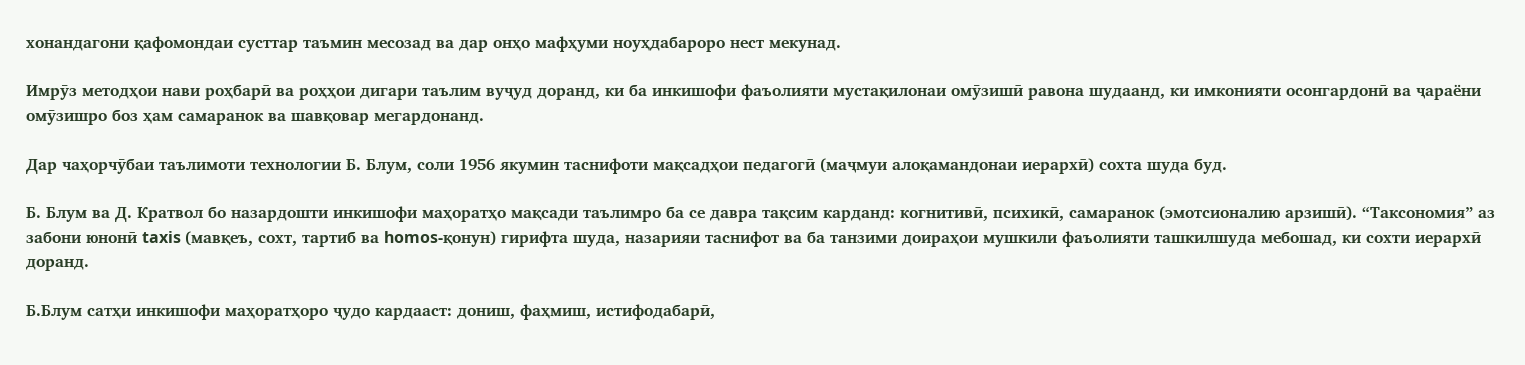хонандагони қафомондаи сусттар таъмин месозад ва дар онҳо мафҳуми ноуҳдабароро нест мекунад.

Имрӯз методҳои нави роҳбарӣ ва роҳҳои дигари таълим вуҷуд доранд, ки ба инкишофи фаъолияти мустақилонаи омӯзишӣ равона шудаанд, ки имконияти осонгардонӣ ва ҷараёни омӯзишро боз ҳам самаранок ва шавқовар мегардонанд.

Дар чаҳорчӯбаи таълимоти технологии Б. Блум, соли 1956 якумин таснифоти мақсадҳои педагогӣ (маҷмуи алоқамандонаи иерархӣ) сохта шуда буд.

Б. Блум ва Д. Кратвол бо назардошти инкишофи маҳоратҳо мақсади таълимро ба се давра тақсим карданд: когнитивӣ, психикӣ, самаранок (эмотсионалию арзишӣ). “Таксономия” аз забони юнонӣ taxis (мавқеъ, сохт, тартиб ва homos-қонун) гирифта шуда, назарияи таснифот ва ба танзими доираҳои мушкили фаъолияти ташкилшуда мебошад, ки сохти иерархӣ доранд.

Б.Блум сатҳи инкишофи маҳоратҳоро ҷудо кардааст: дониш, фаҳмиш, истифодабарӣ,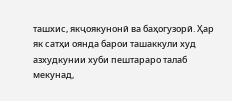ташхис, якҷоякунонӣ ва баҳогузорӣ. Ҳар як сатҳи оянда барои ташаккули худ азхудкунии хуби пештараро талаб мекунад,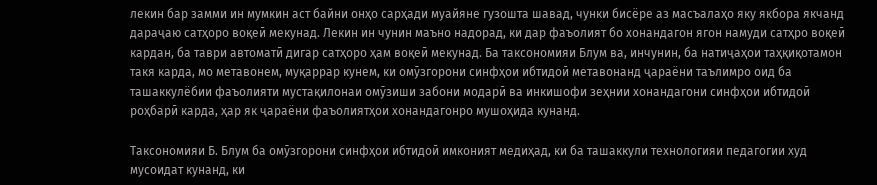лекин бар замми ин мумкин аст байни онҳо сарҳади муайяне гузошта шавад, чунки бисёре аз масъалаҳо яку якбора якчанд дараҷаю сатҳоро воқеӣ мекунад. Лекин ин чунин маъно надорад, ки дар фаъолият бо хонандагон ягон намуди сатҳро воқеӣ кардан, ба таври автоматӣ дигар сатҳоро ҳам воқеӣ мекунад. Ба таксономияи Блум ва, инчунин, ба натиҷаҳои таҳқиқотамон такя карда, мо метавонем, муқаррар кунем, ки омӯзгорони синфҳои ибтидоӣ метавонанд ҷараёни таълимро оид ба ташаккулёбии фаъолияти мустақилонаи омӯзиши забони модарӣ ва инкишофи зеҳнии хонандагони синфҳои ибтидоӣ роҳбарӣ карда, ҳар як ҷараёни фаъолиятҳои хонандагонро мушоҳида кунанд.

Таксономияи Б. Блум ба омӯзгорони синфҳои ибтидоӣ имконият медиҳад, ки ба ташаккули технологияи педагогии худ мусоидат кунанд, ки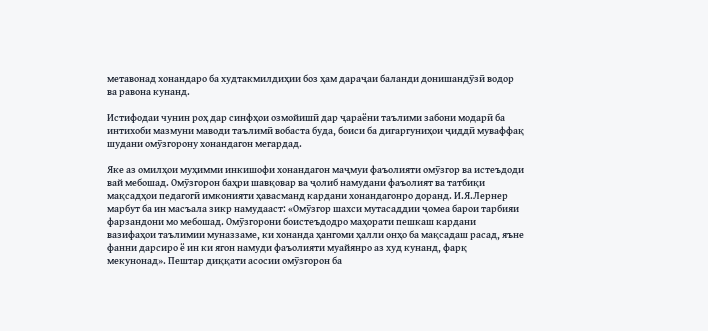метавонад хонандаро ба худтакмилдиҳии боз ҳам дараҷаи баланди донишандӯзӣ водор ва равона кунанд.

Истифодаи чунин роҳ дар синфҳои озмойишӣ дар ҷараёни таълими забони модарӣ ба интихоби мазмуни маводи таълимӣ вобаста буда, боиси ба дигаргуниҳои ҷиддӣ муваффақ шудани омӯзгорону хонандагон мегардад.

Яке аз омилҳои муҳимми инкишофи хонандагон маҷмуи фаъолияти омӯзгор ва истеъдоди вай мебошад. Омӯзгорон баҳри шавқовар ва ҷолиб намудани фаъолият ва татбиқи мақсадҳои педагогӣ имконияти ҳавасманд кардани хонандагонро доранд. И.Я.Лернер марбут ба ин масъала зикр намудааст: «Омӯзгор шахси мутасаддии ҷомеа барои тарбияи фарзандони мо мебошад. Омӯзгорони боистеъдодро маҳорати пешкаш кардани вазифаҳои таълимии муназзаме, ки хонанда ҳангоми ҳалли онҳо ба мақсадаш расад, яъне фанни дарсиро ё ин ки ягон намуди фаъолияти муайянро аз худ кунанд, фарқ мекунонад». Пештар диққати асосии омӯзгорон ба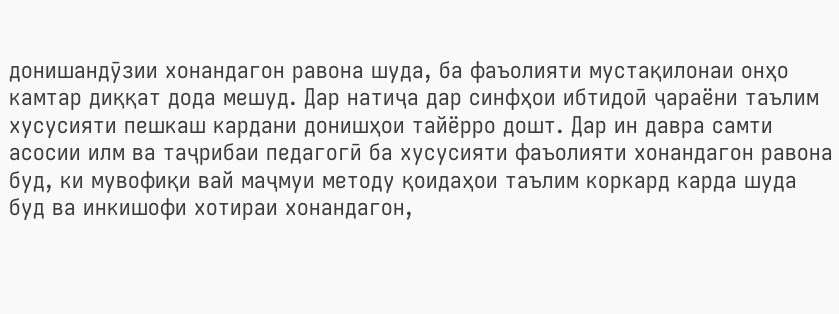донишандӯзии хонандагон равона шуда, ба фаъолияти мустақилонаи онҳо камтар диққат дода мешуд. Дар натиҷа дар синфҳои ибтидоӣ ҷараёни таълим хусусияти пешкаш кардани донишҳои тайёрро дошт. Дар ин давра самти асосии илм ва таҷрибаи педагогӣ ба хусусияти фаъолияти хонандагон равона буд, ки мувофиқи вай маҷмуи методу қоидаҳои таълим коркард карда шуда буд ва инкишофи хотираи хонандагон,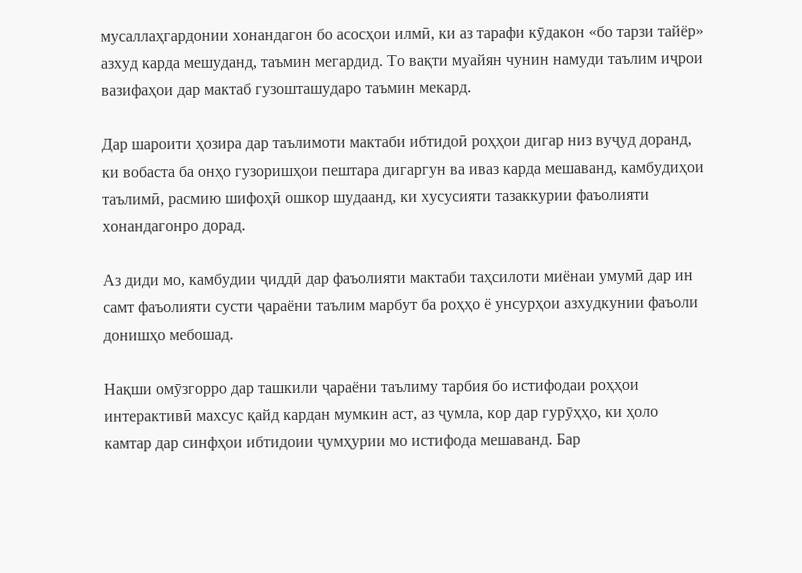мусаллаҳгардонии хонандагон бо асосҳои илмӣ, ки аз тарафи кӯдакон «бо тарзи тайёр» азхуд карда мешуданд, таъмин мегардид. То вақти муайян чунин намуди таълим иҷрои вазифаҳои дар мактаб гузошташударо таъмин мекард.

Дар шароити ҳозира дар таълимоти мактаби ибтидоӣ роҳҳои дигар низ вуҷуд доранд, ки вобаста ба онҳо гузоришҳои пештара дигаргун ва иваз карда мешаванд, камбудиҳои таълимӣ, расмию шифоҳӣ ошкор шудаанд, ки хусусияти тазаккурии фаъолияти хонандагонро дорад.

Аз диди мо, камбудии ҷиддӣ дар фаъолияти мактаби таҳсилоти миёнаи умумӣ дар ин самт фаъолияти сусти ҷараёни таълим марбут ба роҳҳо ё унсурҳои азхудкунии фаъоли донишҳо мебошад.

Нақши омӯзгорро дар ташкили ҷараёни таълиму тарбия бо истифодаи роҳҳои интерактивӣ махсус қайд кардан мумкин аст, аз ҷумла, кор дар гурӯҳҳо, ки ҳоло камтар дар синфҳои ибтидоии ҷумҳурии мо истифода мешаванд. Бар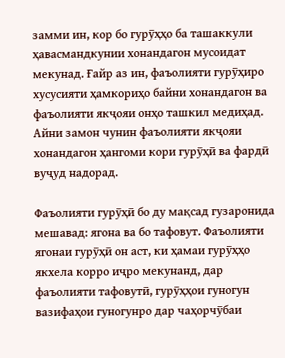замми ин, кор бо гурӯҳҳо ба ташаккули ҳавасмандкунии хонандагон мусоидат мекунад. Ғайр аз ин, фаъолияти гурӯҳиро хусусияти ҳамкориҳо байни хонандагон ва фаъолияти якҷояи онҳо ташкил медиҳад. Айни замон чунин фаъолияти якҷояи хонандагон ҳангоми кори гурӯҳӣ ва фардӣ вуҷуд надорад.

Фаъолияти гурӯҳӣ бо ду мақсад гузаронида мешавад: ягона ва бо тафовут. Фаъолияти ягонаи гурӯҳӣ он аст, ки ҳамаи гурӯҳҳо якхела корро иҷро мекунанд, дар фаъолияти тафовутӣ, гурӯҳҳои гуногун вазифаҳои гуногунро дар чаҳорчӯбаи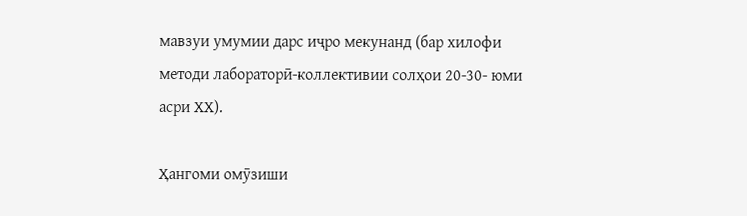мавзуи умумии дарс иҷро мекунанд (бар хилофи методи лабораторӣ-коллективии солҳои 20-30- юми асри ХХ).

Ҳангоми омӯзиши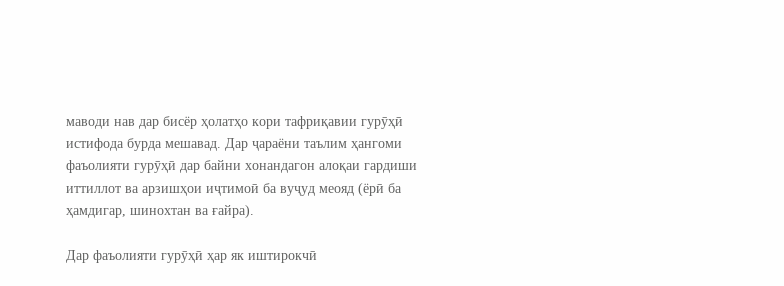маводи нав дар бисёр ҳолатҳо кори тафриқавии гурӯҳӣ истифода бурда мешавад. Дар ҷараёни таълим ҳангоми фаъолияти гурӯҳӣ дар байни хонандагон алоқаи гардиши иттиллот ва арзишҳои иҷтимоӣ ба вуҷуд меояд (ёрӣ ба ҳамдигар, шинохтан ва ғайра).

Дар фаъолияти гурӯҳӣ ҳар як иштирокчӣ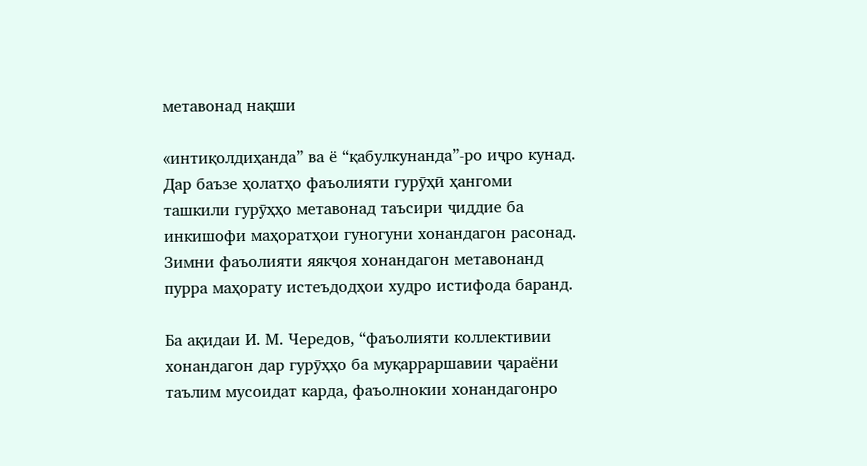метавонад нақши

«интиқолдиҳанда” ва ё “қабулкунанда”-ро иҷро кунад. Дар баъзе ҳолатҳо фаъолияти гурӯҳӣ ҳангоми ташкили гурӯҳҳо метавонад таъсири ҷиддие ба инкишофи маҳоратҳои гуногуни хонандагон расонад. Зимни фаъолияти яякҷоя хонандагон метавонанд пурра маҳорату истеъдодҳои худро истифода баранд.

Ба ақидаи И. М. Чередов, “фаъолияти коллективии хонандагон дар гурӯҳҳо ба муқарраршавии ҷараёни таълим мусоидат карда, фаъолнокии хонандагонро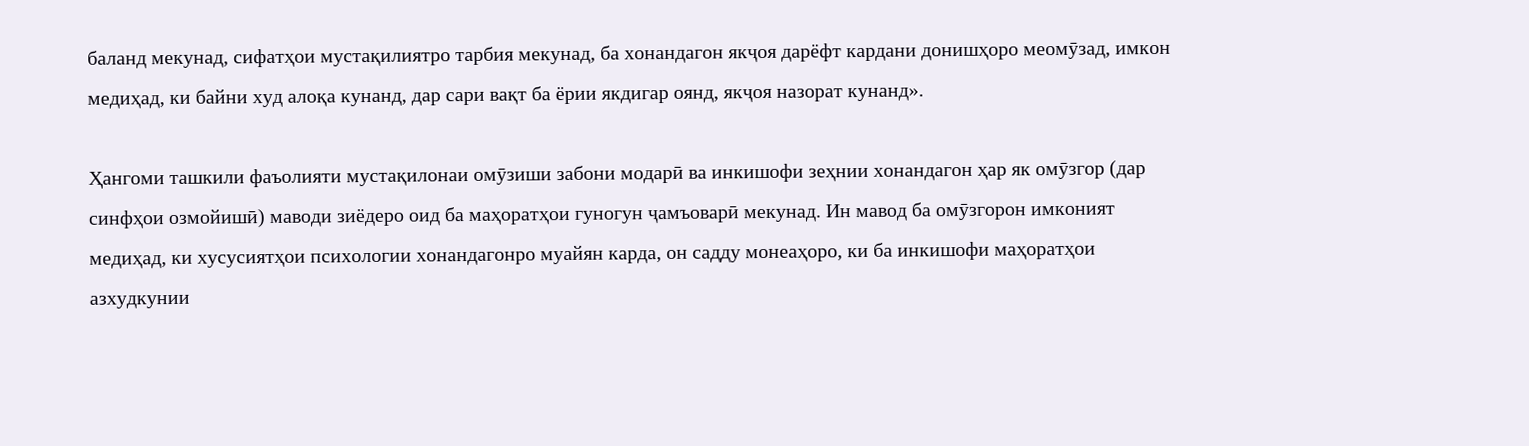баланд мекунад, сифатҳои мустақилиятро тарбия мекунад, ба хонандагон якҷоя дарёфт кардани донишҳоро меомӯзад, имкон медиҳад, ки байни худ алоқа кунанд, дар сари вақт ба ёрии якдигар оянд, якҷоя назорат кунанд».

Ҳангоми ташкили фаъолияти мустақилонаи омӯзиши забони модарӣ ва инкишофи зеҳнии хонандагон ҳар як омӯзгор (дар синфҳои озмойишӣ) маводи зиёдеро оид ба маҳоратҳои гуногун ҷамъоварӣ мекунад. Ин мавод ба омӯзгорон имконият медиҳад, ки хусусиятҳои психологии хонандагонро муайян карда, он садду монеаҳоро, ки ба инкишофи маҳоратҳои азхудкунии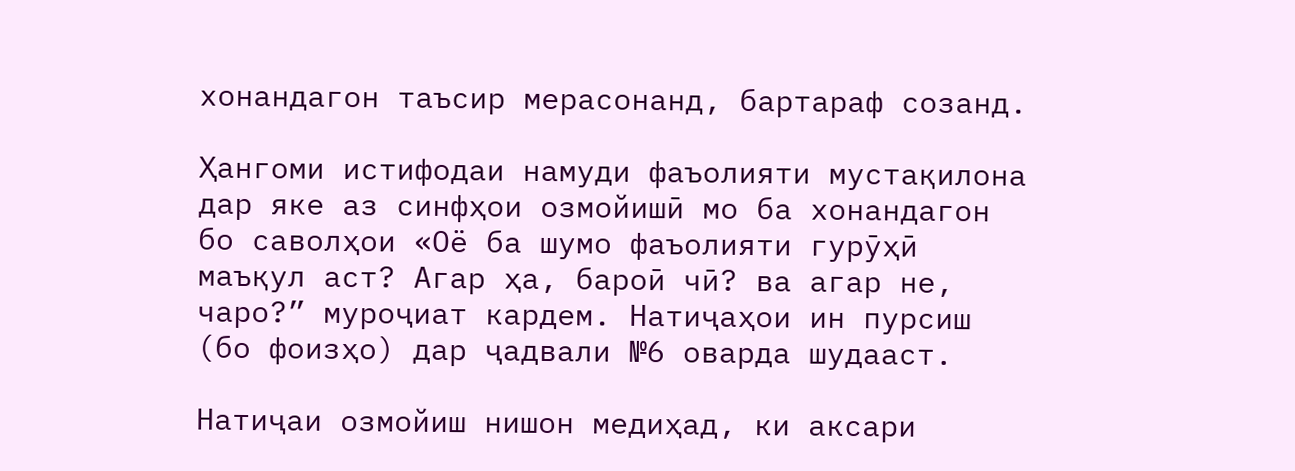хонандагон таъсир мерасонанд, бартараф созанд.

Ҳангоми истифодаи намуди фаъолияти мустақилона дар яке аз синфҳои озмойишӣ мо ба хонандагон бо саволҳои «Оё ба шумо фаъолияти гурӯҳӣ маъқул аст? Агар ҳа, бароӣ чӣ? ва агар не, чаро?” муроҷиат кардем. Натиҷаҳои ин пурсиш (бо фоизҳо) дар ҷадвали №6 оварда шудааст.

Натиҷаи озмойиш нишон медиҳад, ки аксари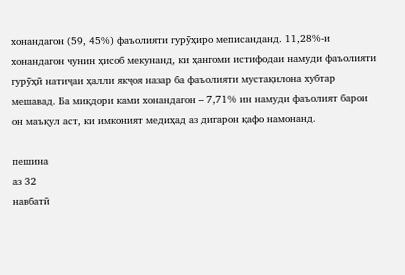хонандагон (59, 45%) фаъолияти гурӯҳиро меписанданд. 11,28%-и хонандагон чунин ҳисоб мекунанд, ки ҳангоми истифодаи намуди фаъолияти гурӯҳӣ натиҷаи ҳалли якҷоя назар ба фаъолияти мустақилона хубтар мешавад. Ба миқдори ками хонандагон – 7,71% ин намуди фаъолият барои он маъқул аст, ки имконият медиҳад аз дигарон қафо намонанд.

пешина
аз 32
навбатӣ